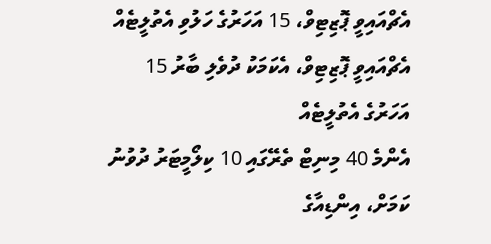އެޗްއައިވީ ޕޮޒިޓިވް، 15 އަހަރުގެ ހަލުވި އެތުލީޓެއް
އެޗްއައިވީ ޕޮޒިޓިވް، އެކަމަކު ދުވެލި ބާރު 15 އަހަރުގެ އެތުލީޓެއް
އެންމެ 40 މިނިޓް ތެރޭގައި 10 ކިލޯމީޓަރު ދުވުނު ކަމަށް، އިންޑިއާގެ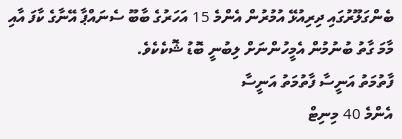ބެންގަލޫރުގައި ދިރިއުޅޭ އުމުރުން އެންމެ 15 އަހަރުގެ ބާބޫ ސެނައްޕާ އޭނާގެ ކާފަ އާއި މާމަ ގާތު ބުނުމުން އެމީހުންނަށް ލިބުނީ ބޮޑު ޝޮކެކެވެ.
ފާތުމަތު އަނީސާ ފާތުމަތު އަނީސާ
އެންމެ 40 މިނިޓް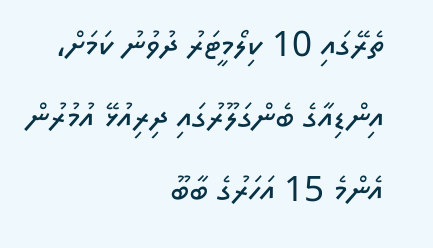ތެރޭގައި 10 ކިލޯމީޓަރު ދުވުނު ކަމަށް، އިންޑިއާގެ ބެންގަލޫރުގައި ދިރިއުޅޭ އުމުރުން އެންމެ 15 އަހަރުގެ ބާބޫ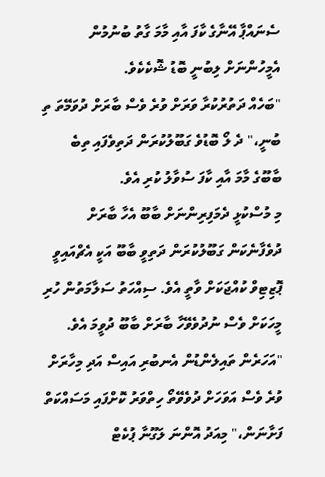ސެނައްޕާ އޭނާގެ ކާފަ އާއި މާމަ ގާތު ބުނުމުން އެމީހުންނަށް ލިބުނީ ބޮޑު ޝޮކެކެވެ.
"ބަހެއް ދަތުރުކުރާ ވަރަށް ވުރެ ވެސް ބާރަށް ދުވަމޭތަ ތި ބުނީ،" ދެ ލޯ ބޮޑުވެ ގަބޫލުކުރަން ދަތިވެފައި ތިބެ ބާބޫގެ މާމަ އާއި ކާފަ ސުވާލު ކުރި އެވެ.
މި މުސްކުޅީ ދެމަފިރިންނަށް ބާބޫ އެހާ ބާރަށް ދުވެފާނެކަން ގަބޫލުކުރަން ދަތިވީ ބާބޫ އަކީ އެޗްއައިވީ ޕޮޒިޓިވް ކުއްޖަކަށް ވާތީ އެވެ. ސިއްހަތު ސަލާމަތުން ހުރި މީހަކަށް ވެސް ނުދުވެވޭހާ ބާރަށް ބާބޫ ދުވީމަ އެވެ.
"އަހަރެން ތައިލެންޑުން އެނބުރި އައިސް އަދި މިހާރަށް ވުރެ ވެސް އަވަހަށް ދުވެވޭތޯ ހިތްވަރު ކޮށްފައި މަސައްކަތް ފަށާނަން،" މިއަދު އޮންނަ ލަގޫނާ ޕުކެޓް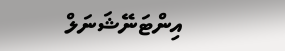އިންޓަނޭޝަނަލް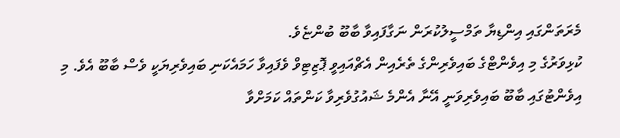މެރަތަންގައި އިންޑިޔާ ތަމްސީލުކުރަން ނަގާފައިވާ ބާބޫ ބުންޏެވެ.
ކުޅިވަރުގެ މި އިވެންޓްގެ ބައިވެރިންގެ ތެރެއިން އެޗްއައިވީ ޕޮޒިޓިވް ވެފައިވާ ހަމައެކަނި ބައިވެރިޔަކީ ވެސް ބާބޫ އެވެ. މި އިވެންޓުގައި ބާބޫ ބައިވެރިވަނީ އޭނާ އެންމެ ޝައުގުވެރިވާ ކަންތައް ކަމަށްވާ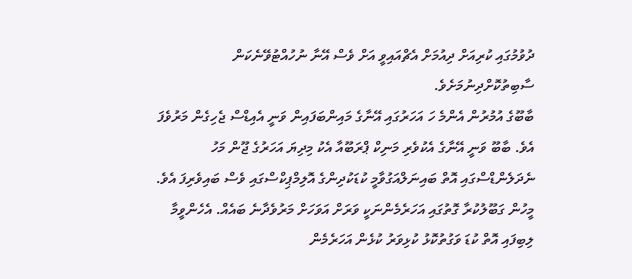ދުވުމުގައި ކުރިއަށް ދިއުމަށް އެޗްއައިވީ އަށް ވެސް އޭނާ ނުހުއްޓުވޭނެކަން ސާބިތުކޮށްދިނުމަށެވެ.
ބާބޫގެ އުމުރުން އެންމެ ހަ އަހަރުގައި އޭނާގެ މައިންބަފައިން ވަނީ އެއިޑްސް ޖެހިގެން މަރުވެފަ އެވެ. ބާބޫ ވަނީ އޭނާގެ އެކުވެރި މަނިކް ޕްރަބޫއާ އެކު މިދިޔަ އަހަރުގެ ޖޫން މަހު ނެދަލެންޑްސްގައި އޮތް ބައިނަލްއަގުވާމީ ކުޑަކުދިންގެ އޮލިމްޕިކްސްގައި ވެސް ބައިވެރިފަ އެވެ.
މީހުން ގަބޫލުކުރާ ގޮތުގައި އަހަރެމެންނަކީ ވަރަށް އަވަހަށް މަރުވެދާނެ ބައެއް. އެހެންވީމާ ލިބިފައި އޮތް ކުޑަ ވަގުތުކޮޅު ކުޅިވަރު ކުޅެން އަހަރެމެން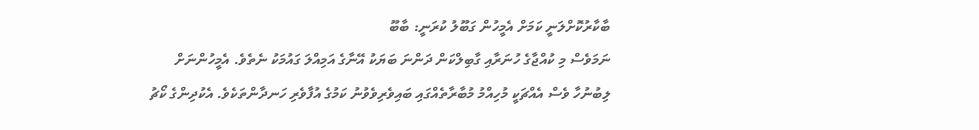ބާކާރުކޮށްލަނީ ކަމަށް އެމީހުން ގަބޫލު ކުރަނީ: ބާބޫ
ނަމަވެސް މި ކުއްޖާގެ ހުނަރާއި ގާބިލްކަން ދަންނަ ބަޔަކު އޭނާގެ އަމިއްލަ ގައުމަކު ނެތެވެ. އެމީހުންނަށް ލިބުނުހާ ވެސް އެއްޗަކީ މުހިއްމު މުބާރާތެއްގައި ބައިވެރިވެވުނު ކަމުގެ އުފާވެރި ހަނދާންތަކެވެ. އެކުދިންގެ ކޯޗު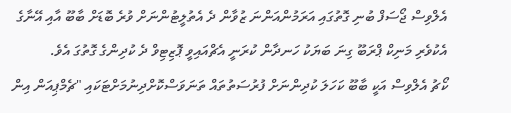އެލްވިސް ޖޯސަފް ބުނި ގޮތުގައި އަރަމުންއަންނަ ޒުވާން ދެ އެތުލީޓުންނަށް ވުރެ ބޮޑަށް ބާބޫ އާއި އޭނާގެ އެކުވެރި މަނިކް ޕްރަބޫ ގިނަ ބަޔަކު ހަނދާން ކުރަނީ އެޗްއައިވީ ޕޮޒިޓިވް ދެ ކުދިންގެ ގޮތުގަ އެވެ.
ކޯޗު އެލްވިސް އަކީ ބާބޫ ކަހަލަ ކުދިންނަށް ފުރުސަތުތައް ތަނަވަސްކޮށްދިނުމަށްޓަކައި "ޗެމްޕިއަން އިން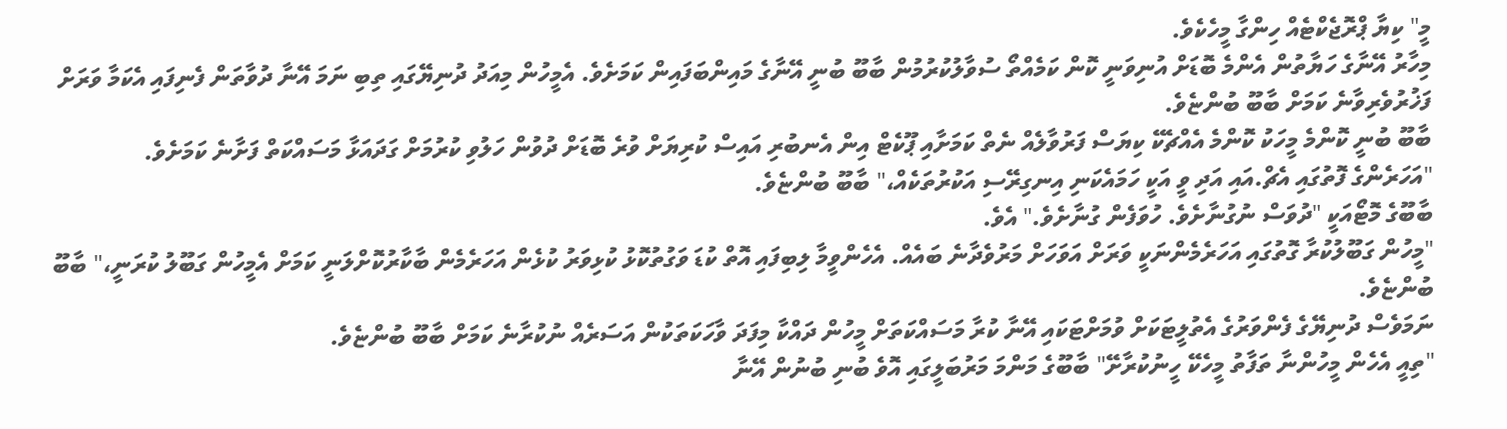މީ" ކިޔާ ޕްރޮޖެކްޓެއް ހިންގާ މީހެކެވެ.
މިހާރު އޭނާގެ ހަޔާތުން އެންމެ ބޮޑަށް އުނިވަނީ ކޮން ކަމެއްތޯ ސުވާލުކުރުމުން ބާބޫ ބުނީ އޭނާގެ މައިންބަފައިން ކަމަށެވެ. އެމީހުން މިއަދު ދުނިޔޭގައި ތިބި ނަމަ އޭނާ ދުވާތަން ފެނިފައި އެކަމާ ވަރަށް ފަޚުރުވެރިވާނެ ކަމަށް ބާބޫ ބުންޏެވެ.
ބާބޫ ބުނީ ކޮންމެ މީހަކު ކޮންމެ އެއްޗެކޭ ކިޔަސް ފަރުވާލެއް ނެތް ކަމަށާއި ޕޫކެޓް އިން އެނބުރި އައިސް ކުރިޔަށް ވުރެ ބޮޑަށް ދުވުން ހަލުވި ކުރުމަށް ގަދައަޅާ މަސައްކަތް ފަށާނެ ކަމަށެވެ.
"އަހަރެންގެ ފޮތުގައި އެޗް.އައި އަދި ވީ އަކީ ހަމައެކަނި އިނގިރޭސި އަކުރުތަކެއް،" ބާބޫ ބުންޏެވެ.
ބާބޫގެ މޮޓޯއަކީ "ދުވަސް ނުގުނާށެވެ. ހުވަފެން ގުނާށެވެ." އެވެ.
"މީހުން ގަބޫލުކުރާ ގޮތުގައި އަހަރެމެންނަކީ ވަރަށް އަވަހަށް މަރުވެދާނެ ބައެއް. އެހެންވީމާ ލިބިފައި އޮތް ކުޑަ ވަގުތުކޮޅު ކުޅިވަރު ކުޅެން އަހަރެމެން ބާކާރުކޮށްލަނީ ކަމަށް އެމީހުން ގަބޫލު ކުރަނީ،" ބާބޫ ބުންޏެވެ.
ނަމަވެސް ދުނިޔޭގެ ފެންވަރުގެ އެތުލީޓަކަށް ވުމަށްޓަކައި އޭނާ ކުރާ މަސައްކަތަށް މީހުން ދައްކާ މިފަދަ ވާހަކަތަކުން އަސަރެއް ނުކުރާނެ ކަމަށް ބާބޫ ބުންޏެވެ.
"ތިއީ އެހެން މީހުންނާ ތަފާތު މީހެކޭ ހީނުކުރާށޭ" ބާބޫގެ މަންމަ މަރުބަލީގައި އޮވެ ބުނި ބުނުން އޭނާ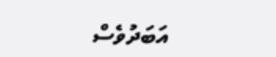އަބަދުވެސް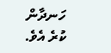ހަނދާން ކުރެ އެވެ.